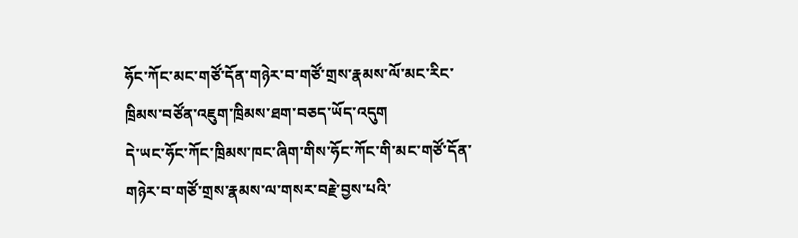ཧོང་ཀོང་མང་གཙོ་དོན་གཉེར་བ་གཙོ་གྲས་རྣམས་ལོ་མང་རིང་ཁྲིམས་བཙོན་འཇུག་ཁྲིམས་ཐག་བཅད་ཡོད་འདུག
དེ་ཡང་ཧོང་ཀོང་ཁྲིམས་ཁང་ཞིག་གིས་ཧོང་ཀོང་གི་མང་གཙོ་དོན་གཉེར་བ་གཙོ་གྲས་རྣམས་ལ་གསར་བརྗེ་བྱས་པའི་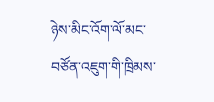ཉེས་མིང་འོག་ལོ་མང་བཙོན་འཇུག་གི་ཁྲིམས་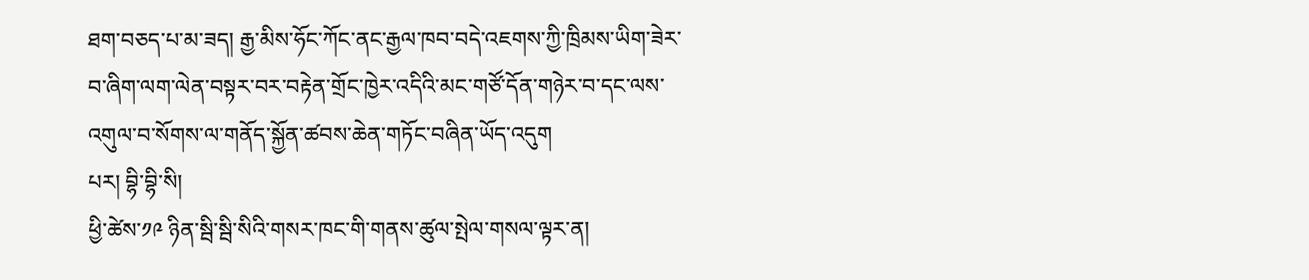ཐག་བཅད་པ་མ་ཟད། རྒྱ་མིས་ཧོང་ཀོང་ནང་རྒྱལ་ཁབ་བདེ་འཇགས་ཀྱི་ཁྲིམས་ཡིག་ཟེར་བ་ཞིག་ལག་ལེན་བསྟར་བར་བརྟེན་གྲོང་ཁྱེར་འདིའི་མང་གཙོ་དོན་གཉེར་བ་དང་ལས་འགུལ་བ་སོགས་ལ་གནོད་སྐྱོན་ཚབས་ཆེན་གཏོང་བཞིན་ཡོད་འདུག
པར། བྷི་བྷི་སི།
ཕྱི་ཚེས་༡༩ ཉིན་སྦི་སྦི་སིའི་གསར་ཁང་གི་གནས་ཚུལ་སྤེལ་གསལ་ལྟར་ན།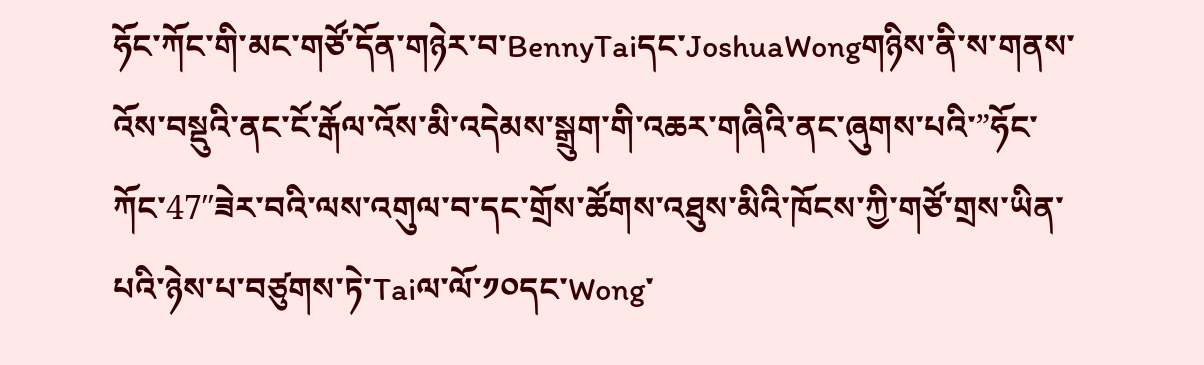ཧོང་ཀོང་གི་མང་གཙོ་དོན་གཉེར་བ་BennyTaiདང་JoshuaWongགཉིས་ནི་ས་གནས་འོས་བསྡུའི་ནང་ངོ་རྒོལ་འོས་མི་འདེམས་སྒྲུག་གི་འཆར་གཞིའི་ནང་ཞུགས་པའི་”ཧོང་ཀོང་47″ཟེར་བའི་ལས་འགུལ་བ་དང་གྲོས་ཚོགས་འཐུས་མིའི་ཁོངས་ཀྱི་གཙོ་གྲས་ཡིན་པའི་ཉེས་པ་བཙུགས་ཏེ་Taiལ་ལོ་༡༠དང་Wong་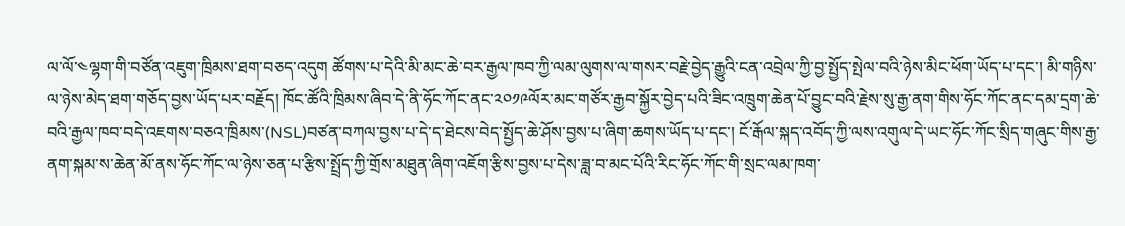ལ་ལོ་༤ལྷག་གི་བཙོན་འཇུག་ཁྲིམས་ཐག་བཅད་འདུག ཚོགས་པ་དེའི་མི་མང་ཆེ་བར་རྒྱལ་ཁབ་ཀྱི་ལམ་ལུགས་ལ་གསར་བརྗེ་བྱེད་རྒྱུའི་ངན་འབྲེལ་ཀྱི་བྱ་སྤྱོད་སྤེལ་བའི་ཉེས་མིང་ཕོག་ཡོད་པ་དང་། མི་གཉིས་ལ་ཉེས་མེད་ཐག་གཅོད་བྱས་ཡོད་པར་བརྗོད། ཁོང་ཚོའི་ཁྲིམས་ཞིབ་དེ་ནི་ཧོང་ཀོང་ནང་༢༠༡༩ལོར་མང་གཙོར་རྒྱབ་སྐྱོར་བྱེད་པའི་ཟིང་འཁྲུག་ཆེན་པོ་བྱུང་བའི་རྗེས་སུ་རྒྱ་ནག་གིས་ཧོང་ཀོང་ནང་དམ་དྲག་ཆེ་བའི་རྒྱལ་ཁབ་བདེ་འཇགས་བཅའ་ཁྲིམས་(NSL)བཙན་བཀལ་བྱས་པ་དེ་ད་ཐེངས་བེད་སྤྱོད་ཆེ་ཤོས་བྱས་པ་ཞིག་ཆགས་ཡོད་པ་དང་། ངོ་རྒོལ་སྐད་འབོད་ཀྱི་ལས་འགུལ་དེ་ཡང་ཧོང་ཀོང་སྲིད་གཞུང་གིས་རྒྱ་ནག་སྐམ་ས་ཆེན་མོ་ནས་ཧོང་ཀོང་ལ་ཉེས་ཅན་པ་རྩིས་སྤྲོད་ཀྱི་གྲོས་མཐུན་ཞིག་འཇོག་རྩིས་བྱས་པ་དེས་ཟླ་བ་མང་པོའི་རིང་ཧོང་ཀོང་གི་སྲང་ལམ་ཁག་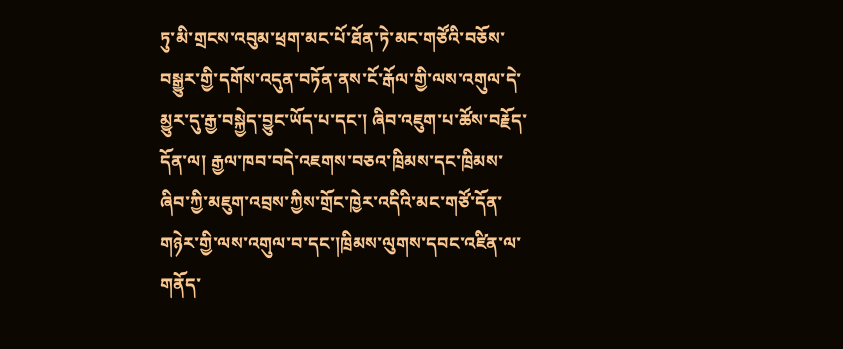ཏུ་མི་གྲངས་འབུམ་ཕྲག་མང་པོ་ཐོན་ཏེ་མང་གཙོའི་བཅོས་བསྒྱུར་གྱི་དགོས་འདུན་བཏོན་ནས་ངོ་རྒོལ་གྱི་ལས་འགུལ་དེ་མྱུར་དུ་རྒྱ་བསྐྱེད་བྱུང་ཡོད་པ་དང་། ཞིབ་འཇུག་པ་ཚོས་བརྗོད་དོན་ལ། རྒྱལ་ཁབ་བདེ་འཇགས་བཅའ་ཁྲིམས་དང་ཁྲིམས་ཞིབ་ཀྱི་མཇུག་འབྲས་ཀྱིས་གྲོང་ཁྱེར་འདིའི་མང་གཙོ་དོན་གཉེར་གྱི་ལས་འགུལ་བ་དང་།ཁྲིམས་ལུགས་དབང་འཛིན་ལ་གནོད་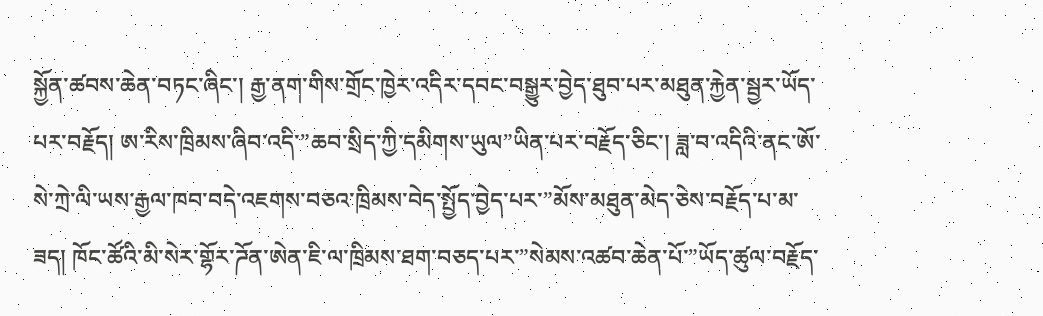སྐྱོན་ཚབས་ཆེན་བཏང་ཞིང་། རྒྱ་ནག་གིས་གྲོང་ཁྱེར་འདིར་དབང་བསྒྱུར་བྱེད་ཐུབ་པར་མཐུན་རྐྱེན་སྦྱར་ཡོད་པར་བརྗོད། ཨ་རིས་ཁྲིམས་ཞིབ་འདི་”ཆབ་སྲིད་ཀྱི་དམིགས་ཡུལ”ཡིན་པར་བརྗོད་ཅིང་། ཟླ་བ་འདིའི་ནང་ཨོ་སེ་ཀྲེ་ལི་ཡས་རྒྱལ་ཁབ་བདེ་འཇགས་བཅའ་ཁྲིམས་བེད་སྤྱོད་བྱེད་པར་”མོས་མཐུན་མེད་ཅེས་བརྗོད་པ་མ་ཟད། ཁོང་ཚོའི་མི་སེར་གྷོར་ཌོན་ཨེན་ཇི་ལ་ཁྲིམས་ཐག་བཅད་པར་”སེམས་འཚབ་ཆེན་པོ་”ཡོད་ཚུལ་བརྗོད་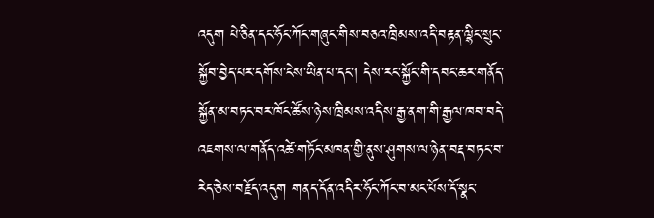འདུག པེ་ཅིན་དང་ཧོང་ཀོང་གཞུང་གིས་བཅའ་ཁྲིམས་འདི་བརྟན་ལྷིང་སྲུང་སྐྱོབ་བྱེད་པར་དགོས་ངེས་ཡིན་པ་དང་། དེས་རང་སྐྱོང་གི་དབང་ཆར་གནོད་སྐྱོན་མ་བཏང་བར་ཁོང་ཚོས་ཉེས་ཁྲིམས་འདིས་རྒྱ་ནག་གི་རྒྱལ་ཁབ་བདེ་འཇགས་ལ་གནོད་འཚེ་གཏོང་མཁན་གྱི་ནུས་ཤུགས་ལ་ཉེན་བརྡ་བཏང་བ་རེད་ཅེས་བརྗོད་འདུག གནད་དོན་འདིར་ཧོང་ཀོང་བ་མང་པོས་དོ་སྣང་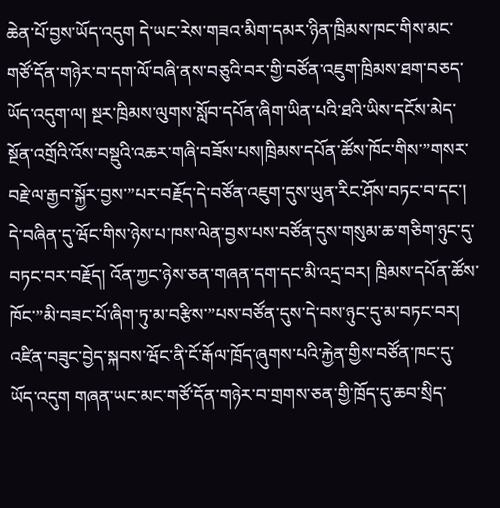ཆེན་པོ་བྱས་ཡོད་འདུག དེ་ཡང་རེས་གཟའ་མིག་དམར་ཉིན་ཁྲིམས་ཁང་གིས་མང་གཙོ་དོན་གཉེར་བ་དག་ལོ་བཞི་ནས་བཅུའི་བར་གྱི་བཙོན་འཇུག་ཁྲིམས་ཐག་བཅད་ཡོད་འདུག་ལ། སྔར་ཁྲིམས་ལུགས་སློབ་དཔོན་ཞིག་ཡིན་པའི་ཐའི་ཡིས་དངོས་མེད་སྔོན་འགྲོའི་འོས་བསྡུའི་འཆར་གཞི་བཟོས་པས།ཁྲིམས་དཔོན་ཚོས་ཁོང་གིས་”གསར་བརྗེ་ལ་རྒྱབ་སྐྱོར་བྱས་”པར་བརྗོད་དེ་བཙོན་འཇུག་དུས་ཡུན་རིང་ཤོས་བཏང་བ་དང་། དེ་བཞིན་དུ་ཝོང་གིས་ཉེས་པ་ཁས་ལེན་བྱས་པས་བཙོན་དུས་གསུམ་ཆ་གཅིག་ཉུང་དུ་བཏང་བར་བརྗོད། འོན་ཀྱང་ཉེས་ཅན་གཞན་དག་དང་མི་འདྲ་བར། ཁྲིམས་དཔོན་ཚོས་ཁོང་”མི་བཟང་པོ་ཞིག་ཏུ་མ་བརྩིས་”པས་བཙོན་དུས་དེ་བས་ཉུང་དུ་མ་བཏང་བར། འཛིན་བཟུང་བྱེད་སྐབས་ཝོང་ནི་ངོ་རྒོལ་ཁྲོད་ཞུགས་པའི་རྐྱེན་གྱིས་བཙོན་ཁང་དུ་ཡོད་འདུག གཞན་ཡང་མང་གཙོ་དོན་གཉེར་བ་གྲགས་ཅན་གྱི་ཁྲོད་དུ་ཆབ་སྲིད་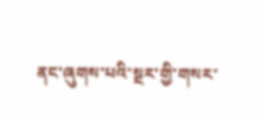ནང་ཞུགས་པའི་སྔར་གྱི་གསར་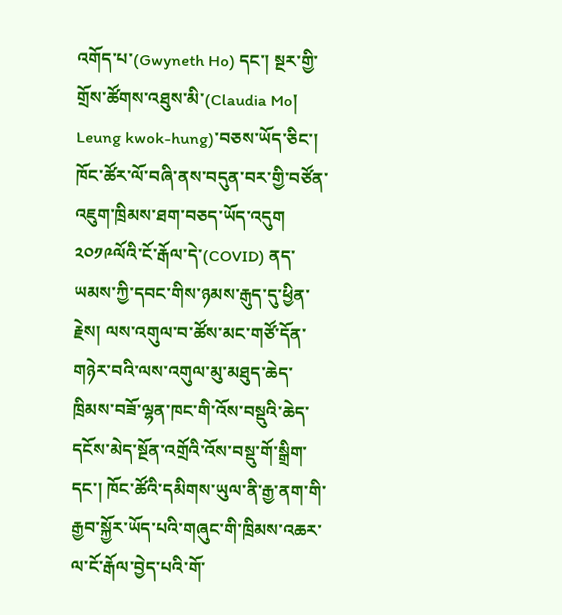འགོད་པ་(Gwyneth Ho) དང་། སྔར་གྱི་གྲོས་ཚོགས་འཐུས་མི་(Claudia Mo། Leung kwok-hung)་བཅས་ཡོད་ཅིང་། ཁོང་ཚོར་ལོ་བཞི་ནས་བདུན་བར་གྱི་བཙོན་འཇུག་ཁྲིམས་ཐག་བཅད་ཡོད་འདུག ༢༠༡༩ལོའི་ངོ་རྒོལ་དེ་(COVID) ནད་ཡམས་ཀྱི་དབང་གིས་ཉམས་རྒུད་དུ་ཕྱིན་རྗེས། ལས་འགུལ་བ་ཚོས་མང་གཙོ་དོན་གཉེར་བའི་ལས་འགུལ་མུ་མཐུད་ཆེད་ཁྲིམས་བཟོ་ལྷན་ཁང་གི་འོས་བསྡུའི་ཆེད་དངོས་མེད་སྔོན་འགྲོའི་འོས་བསྡུ་གོ་སྒྲིག་དང་། ཁོང་ཚོའི་དམིགས་ཡུལ་ནི་རྒྱ་ནག་གི་རྒྱབ་སྐྱོར་ཡོད་པའི་གཞུང་གི་ཁྲིམས་འཆར་ལ་ངོ་རྒོལ་བྱེད་པའི་གོ་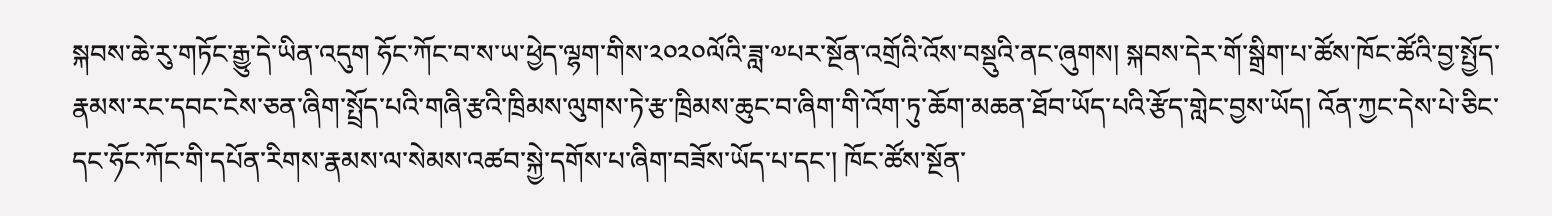སྐབས་ཆེ་རུ་གཏོང་རྒྱུ་དེ་ཡིན་འདུག ཧོང་ཀོང་བ་ས་ཡ་ཕྱེད་ལྷག་གིས་༢༠༢༠ལོའི་ཟླ་༧པར་སྔོན་འགྲོའི་འོས་བསྡུའི་ནང་ཞུགས། སྐབས་དེར་གོ་སྒྲིག་པ་ཚོས་ཁོང་ཚོའི་བྱ་སྤྱོད་རྣམས་རང་དབང་ངེས་ཅན་ཞིག་སྤྲོད་པའི་གཞི་རྩའི་ཁྲིམས་ལུགས་ཏེ་རྩ་ཁྲིམས་ཆུང་བ་ཞིག་གི་འོག་ཏུ་ཆོག་མཆན་ཐོབ་ཡོད་པའི་རྩོད་གླེང་བྱས་ཡོད། འོན་ཀྱང་དེས་པེ་ཅིང་དང་ཧོང་ཀོང་གི་དཔོན་རིགས་རྣམས་ལ་སེམས་འཚབ་སྐྱེ་དགོས་པ་ཞིག་བཟོས་ཡོད་པ་དང་། ཁོང་ཚོས་སྔོན་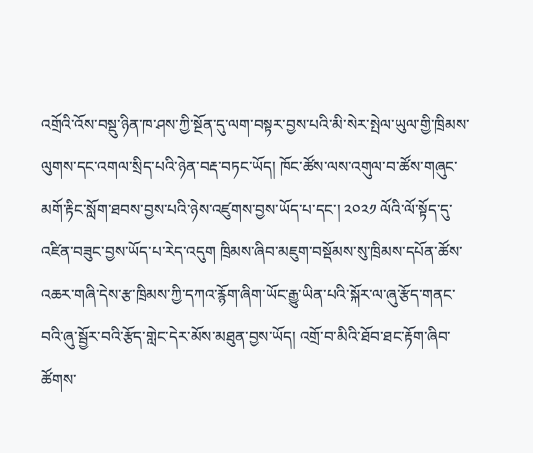འགྲོའི་འོས་བསྡུ་ཉིན་ཁ་ཤས་ཀྱི་སྔོན་དུ་ལག་བསྟར་བྱས་པའི་མི་སེར་སྤེལ་ཡུལ་གྱི་ཁྲིམས་ལུགས་དང་འགལ་སྲིད་པའི་ཉེན་བརྡ་བཏང་ཡོད། ཁོང་ཚོས་ལས་འགུལ་བ་ཚོས་གཞུང་མགོ་རྟིང་སློག་ཐབས་བྱས་པའི་ཉེས་འཛུགས་བྱས་ཡོད་པ་དང་། ༢༠༢༡ ལོའི་ལོ་སྟོད་དུ་འཛིན་བཟུང་བྱས་ཡོད་པ་རེད་འདུག ཁྲིམས་ཞིབ་མཇུག་བསྡོམས་སུ་ཁྲིམས་དཔོན་ཚོས་འཆར་གཞི་དེས་རྩ་ཁྲིམས་ཀྱི་དཀའ་རྙོག་ཞིག་ཡོང་རྒྱུ་ཡིན་པའི་སྐོར་ལ་ཞུ་རྩོད་གནང་བའི་ཞུ་སྦྱོར་བའི་རྩོད་གླེང་དེར་མོས་མཐུན་བྱས་ཡོད། འགྲོ་བ་མིའི་ཐོབ་ཐང་རྟོག་ཞིབ་ཚོགས་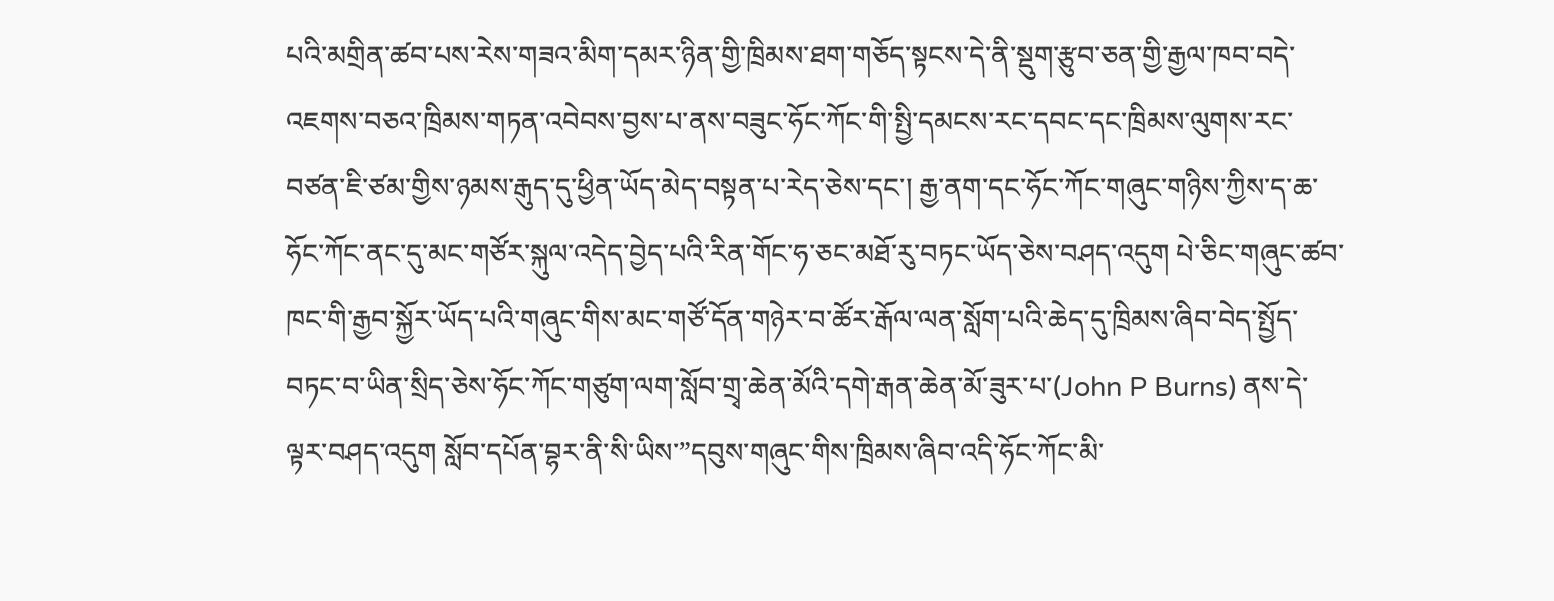པའི་མགྲིན་ཚབ་པས་རེས་གཟའ་མིག་དམར་ཉིན་གྱི་ཁྲིམས་ཐག་གཅོད་སྟངས་དེ་ནི་སྡུག་རྩུབ་ཅན་གྱི་རྒྱལ་ཁབ་བདེ་འཇགས་བཅའ་ཁྲིམས་གཏན་འབེབས་བྱས་པ་ནས་བཟུང་ཧོང་ཀོང་གི་སྤྱི་དམངས་རང་དབང་དང་ཁྲིམས་ལུགས་རང་བཙན་ཇི་ཙམ་གྱིས་ཉམས་རྒུད་དུ་ཕྱིན་ཡོད་མེད་བསྟན་པ་རེད་ཅེས་དང་། རྒྱ་ནག་དང་ཧོང་ཀོང་གཞུང་གཉིས་ཀྱིས་ད་ཆ་ཧོང་ཀོང་ནང་དུ་མང་གཙོར་སྐུལ་འདེད་བྱེད་པའི་རིན་གོང་ཧ་ཅང་མཐོ་རུ་བཏང་ཡོད་ཅེས་བཤད་འདུག པེ་ཅིང་གཞུང་ཚབ་ཁང་གི་རྒྱབ་སྐྱོར་ཡོད་པའི་གཞུང་གིས་མང་གཙོ་དོན་གཉེར་བ་ཚོར་རྒོལ་ལན་སློག་པའི་ཆེད་དུ་ཁྲིམས་ཞིབ་བེད་སྤྱོད་བཏང་བ་ཡིན་སྲིད་ཅེས་ཧོང་ཀོང་གཙུག་ལག་སློབ་གྲྭ་ཆེན་མོའི་དགེ་རྒན་ཆེན་མོ་ཟུར་པ་(John P Burns) ནས་དེ་ལྟར་བཤད་འདུག སློབ་དཔོན་བྷར་ནི་སི་ཡིས་”དབུས་གཞུང་གིས་ཁྲིམས་ཞིབ་འདི་ཧོང་ཀོང་མི་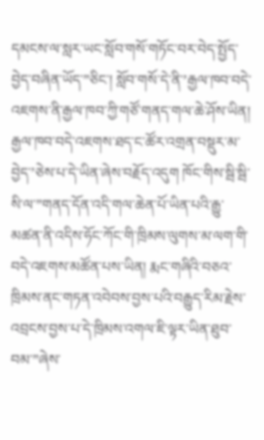དམངས་ལ་སླར་ཡང་སློབ་གསོ་གཏོང་བར་བེད་སྤྱོད་བྱེད་བཞིན་ཡོད་”ཅིང་། སློབ་གསོ་དེ་ནི་’རྒྱལ་ཁབ་བདེ་འཇགས་ནི་རྒྱལ་ཁབ་ཀྱི་གཙོ་གནད་གལ་ཆེ་ཤོས་ཡིན། རྒྱལ་ཁབ་བདེ་འཇགས་ཐད་ང་ཚོར་འགྲན་བསྡུར་མ་བྱེད་’ཅེས་པ་དེ་ཡིན་ཞེས་བརྗོད་འདུག ཁོང་གིས་སྦི་སྦི་སི་ལ་”གནད་དོན་འདི་གལ་ཆེན་པོ་ཡིན་པའི་རྒྱུ་མཚན་ནི་འདིས་ཧོང་ཀོང་གི་ཁྲིམས་ལུགས་མ་ལག་གི་བདེ་འཇགས་མཚོན་པས་ཡིན། རྨང་གཞིའི་བཅའ་ཁྲིམས་ནང་གཏན་འབེབས་བྱས་པའི་བརྒྱུད་རིམ་རྗེས་འབྲངས་བྱས་པ་དེ་ཁྲིམས་འགལ་ཇི་ལྟར་ཡིན་ཐུབ་བམ་”ཞེས་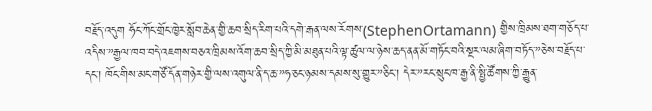བརྗོད་འདུག ཧོང་ཀོང་གྲོང་ཁྱེར་སློབ་ཆེན་གྱི་ཆབ་སྲིད་རིག་པའི་དགེ་རྒན་ལས་རོགས་(StephenOrtamann) གྱིས་ཁྲིམས་ཐག་གཅོད་པ་འདིས་”རྒྱལ་ཁབ་བདེ་འཇགས་བཅའ་ཁྲིམས་འོག་ཆབ་སྲིད་ཀྱི་མི་མཐུན་པའི་ལྟ་ཚུལ་ལ་ཉེས་ཆད་ནན་མོ་གཏོང་བའི་སྔར་ལམ་ཞིག་བཏོད་”ཅེས་བརྗོད་པ་དང་། ཁོང་གིས་མང་གཙོ་དོན་གཉེར་གྱི་ལས་འགུལ་ནི་ད་ཆ་”ཧ་ཅང་ཉམས་དམས་སུ་གྱུར་”ཅིང་། དེར་”རང་སྲུང་ཁ་རྒྱ་ནི་སྤྱི་ཚོགས་ཀྱི་རྒྱུན་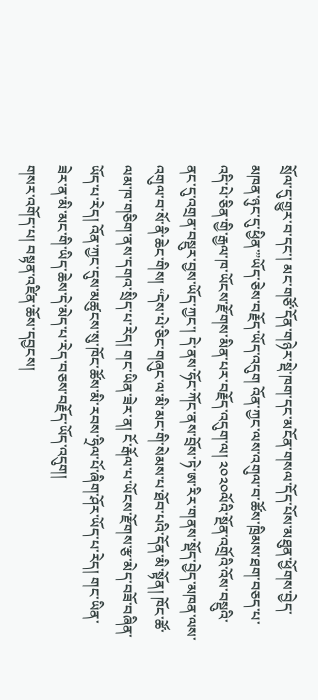སྲོལ་དུ་གྱུར་བ་དང་། མང་གཙོ་དོན་གཉེར་སྡེ་ཁག་དང་མངོན་གསལ་དོད་པོས་མཐུན་ཕྱོགས་བྱེད་མཁན་ཉུང་དུ་ཕྱིན་”ཡོད་ཅེས་བརྗོད་ཡོད་འདུག འོན་ཀྱང་ལས་འགུལ་བ་ཚོས་ཁྲིམས་ཐག་བཅད་པ་འདི་པེ་ཅིན་གྱི་རྒྱལ་ཁ་ཡོངས་རྫོགས་མིན་པར་བརྗོད་འདུག་ལ། ༢༠༢༠ལོའི་སྔོན་འགྲོའི་འོས་བསྡུའི་ནང་དུ་འགྲན་བསྡུར་བྱས་ཡོད་ཀྱང་། དེ་ནས་ཧོང་ཀོང་ནས་བྲོས་ཏེ་ཨ་རིར་གནས་སྡོད་བྱེད་མཁན་ལས་འགུལ་བ་སོ་ནི་ཆེང་གིས། “དེས་པེ་ཅིང་གཞུང་ལ་མི་མང་གི་སེམས་པ་ཐོབ་པའི་དོན་མི་སྟོན། ཁོང་ཚོ་ལམ་ཁ་གཅིག་ནས་དགའ་སྲིད་པ་རེད། གང་ཡིན་ཟེར་ན། ངོ་རྒོལ་པ་ཡོངས་རྫོགས་རྩ་མེད་བཟོ་བཞིན་ཡོད་པ་རེད། འོན་ཀྱང་དུས་མཚུངས་སུ་ཁོང་ཚོས་མི་རབས་ཧྲིལ་པོ་ཞིག་ཤོར་ཡོད་པ་རེད། གང་ཡིན་ཟེར་ན་མི་མང་གི་ཡིད་ཆེས་དེ་མེད་པ་རེད་བཅས་བརྗོད་ཡོད་འདུག།
གསར་འགོད་པ། བསྟན་འཛིན་ཆོས་དབྱངས།